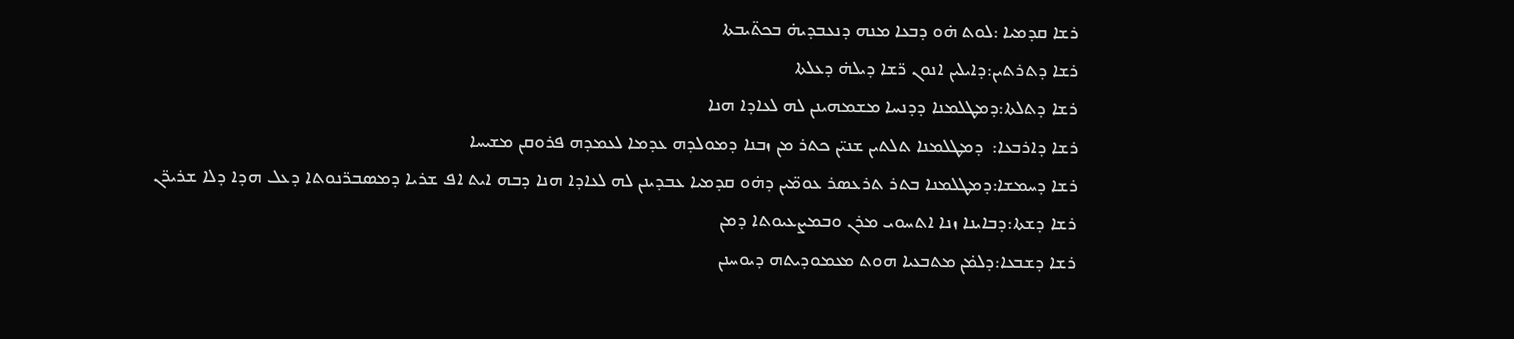ܪܫܐ ܩܕܡܝܐ :ܠܘܬ ܗ̇ܘ ܕܒܥܐ ܡܢܗ ܕܢܥܒܕܝܗ̇ ܒܟܬ̈ܝܒܬܐ
ܪܫܐ ܕܬܪܬܝܢ:ܕܐܝܠܝܢ ܐܢܘܢ ܪ̈ܫܐ ܕܝܠܗ̇ ܕܥܠܬܐ
ܪܫܐ ܕܬܠܬܐ:ܕܡܛܠܡܢܐ ܕܕܢܚܐ ܡܫܡܗܝܢܢ ܠܗ ܠܥܐܕܐ ܗܢܐ
ܪܫܐ ܕܐܪܒܥܐ:  ܕܡܛܠܡܢܐ ܬܠܬܝܢ ܫܢܝ̈ܢ ܟܬܪ ܡܢ ܙܒܢܐ ܕܡܘܠܕܗ ܥܕܡܐ ܠܥܡܕܗ ܦܪܘܩܢ ܡܫܝܚܐ
ܪܫܐ ܕܚܡܫܐ:ܕܡܛܠܡܢܐ ܒܬܪ ܬܪܥܣܪ ܥܘܡ̈ܝܢ ܕܗ̇ܘ ܩܕܡܝܐ ܥܒܕܝܢܢ ܠܗ ܠܥܐܕܐ ܗܢܐ ܕܒܗ ܐܝܬ ܐܦ ܫܪܝܐ ܕܡܣܒܪ̈ܢܘܬܐ ܕܥܠ ܗܕܐ ܕܠܐ ܫܪܝܪ̈ܢ
ܪܫܐ ܕܫܬܐ:ܕܒܐܝܢܐ ܙܢܐ ܐܬܚܘܝ ܡܪܢ ܘܒܡܨܥܝܘܬܐ ܕܡܢ
ܪܫܐ ܕܫܒܥܐ:ܕܠܡ̇ܢ ܡܬܒܥܝܐ ܗܘܬ ܡܥܡܘܕܝܬܗ ܕܝܘܚܢܢ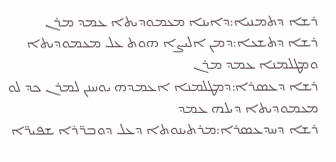ܪܫܐ ܕܬܡܢܝܐ:ܕܐܝܢܐ ܡܥܡܘܕܝܬܐ ܥܡܕ ܡܪܢ
ܪܫܐ ܕܬܫܥܐ:ܕܡܢ ܐܠܝܨܐ ܗܘܬ ܥܠ ܡܥܡܘܕܝܬܐ ܘܡܛܠܡܢܐ ܥܡܕ ܡܪܢ
ܪܫܐ ܕܥܣܪܐ:ܕܡܛܠܡܢܐ ܐܥܡܕܗ ܝܘܚܢܢ ܠܡܪܢ ܟܕ ܠܘ ܡܥܡܘܕܝܬܐ ܕܝܠܗ ܥܡܕ
ܪܫܐ ܕܚܕܥܣܪܐ:ܡܪܬܝܢܘܬܐ ܕܥܠ ܕܘܒܪ̈ܪܐ ܫܦܝܪ̈ܐ